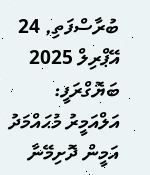ބުރާސްފަތި, 24 އޭޕްރިލް 2025
ބަޔޮގްރަފީ: އަލްއަމީރު މުޙައްމަދު އަމީން ދޮށިމޭނާ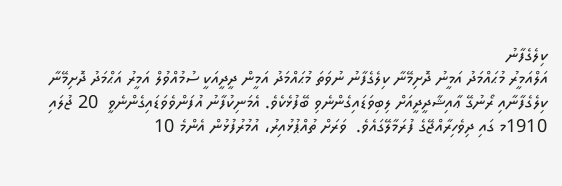ކިލެގެފާނު
އަލްއަމީރު މުޙައްމަދު އަމީނު ދޮށިމޭނާ ކިލެގެފާނު ނުވަތަ މުޙައްމަދު އަމީން ދީދީއަކީ ސުމުއްވުލް އަމީރު އަޙްމަދު ދޮށިމޭނާ ކިލެގެފާނާއި ރޯނުގޭ ޢާއިޝާދީދީއަށް ލިބިވަޑައިގެންނެވި ބޭފުޅެކެވެ. އެމަނިކުފާނު އުފަންވެވަޑައިގެންނެވީ  20 ޖުލައި 1910މ ގައި ދިވެހިރާއްޖޭގެ ފުރަމާލޭގައެވެ.  ވަރަށް ތުއްޕުޅުއިރު، އުމުރުފުޅުން އެންމެ 10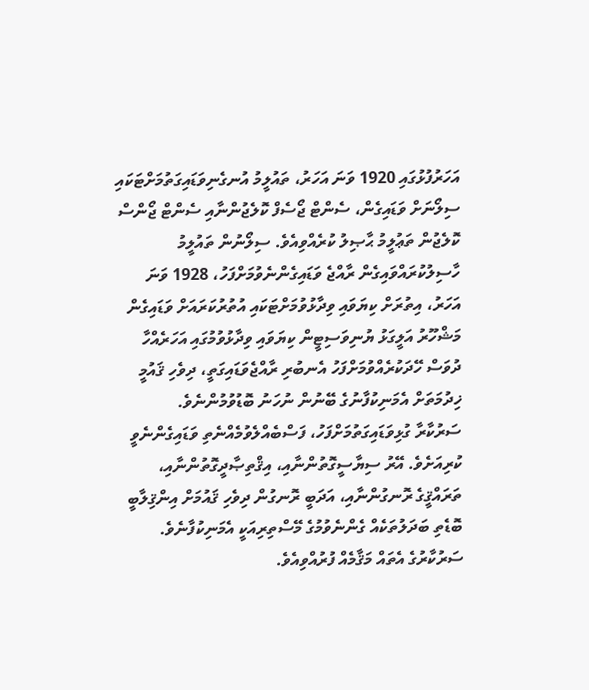އަހަރުފުޅުގައި 1920 ވަނަ އަހަރު، ތައުލީމު އުނގެނިވަޑައިގަތުމަށްޓަކައި ސިލޯނަށް ވަޑައިގެން، ސެންޓް ޖޯސެފް ކޮލެޖުންނާއި ސެންޓް ޖޯންސް ކޮލެޖުން ތަޢުލީމު ޙާޞިލު ކުރެއްވިއެވެ. ސިލޯނުން ތައުލީމު ހާސިލުކުރައްވައިގެން ރާއްޖެ ވަޑައިގެންނެވުމަށްފަހު، 1928 ވަނަ އަހަރު، އިތުރަށް ކިޔަވައި ވިދާޅުވުމަށްޓަކައި އުތުރުކަރައަށް ވަޑައިގެން މަޝްހޫރު އަލީގަޅު ޔުނިވަސިޓީން ކިޔަވައި ވިދާޅުވުމުގައި އަހަރެއްހާ ދުވަސް ހޭދަކުރެއްވުމަށްފަހު އެނބުރި ރާއްޖެވަޑައިގަތީ، ދިވެހި ޤައުމީ ޚިދުމަތަށް އެމަނިކުފާނުގެ ބޭނުން ނުހަނު ބޮޑުވުމުންނެވެ.
ސަރުކާރާ ގުޅިވަޑައިގަތުމަށްފަހު، ފަސްބެއްލެވުމެއްނެތި ވަޑައިގެންނެވީ ކުރިއަށެވެ. އޭރު ސިޔާސީގޮތުންނާއި، އިޤްތިޞާދީގޮތުންނާއި، ތަރައްޤީގެ ރޮނގުންނާއި، އަދަބީ ރޮނގުން ދިވެހި ޤައުމަށް އިންޤިލާބީ ބޮޑެތި ބަދަލުތަކެއް ގެންނެވުމުގެ މޭސްތިރިއަކީ އެމަނިކުފާނެވެ. ސަރުކާރުގެ އެތައް މަޤާމެއް ފުރުއްވިއެވެ.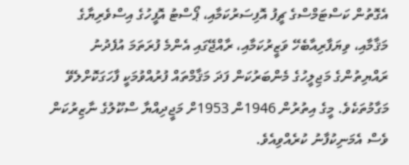އެގޮތުން ކަސްޓަމްސްގެ ޗީފު އޮފިސަރުކަމާއި، ޕޯސްޓު އޮފީހުގެ އިސްވެރިޔާގެ މަޤާމާއި، ވިޔަފާރިއާބެހޭ ވަޒީރުކަމާއި، ރާއްޖޭގައި އެންމެ ފުރަތަމަ އުފެދުނު ރައްޔިތުންގެ މަޖިލީހުގެ މެންބަރުކަން ފަދަ މަޤާމްތައް ފުރުއްވުމަކީ ފާހަގަކޮށްލެވޭ މަގާމުތަކެވެ. މީގެ އިތުރުން 1946ން 1953ށް މަޖީދިއްޔާ ސްކޫލުގެ ނާޒިރުކަން ވެސް އެމަނިކުފާނު ކުރެއްވިއެވެ.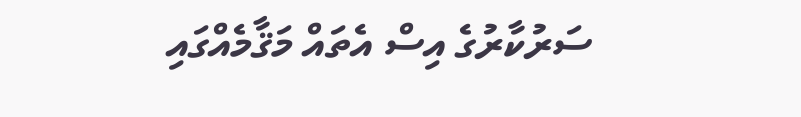ސަރުކާރުގެ އިސް އެތައް މަޤާމެއްގައި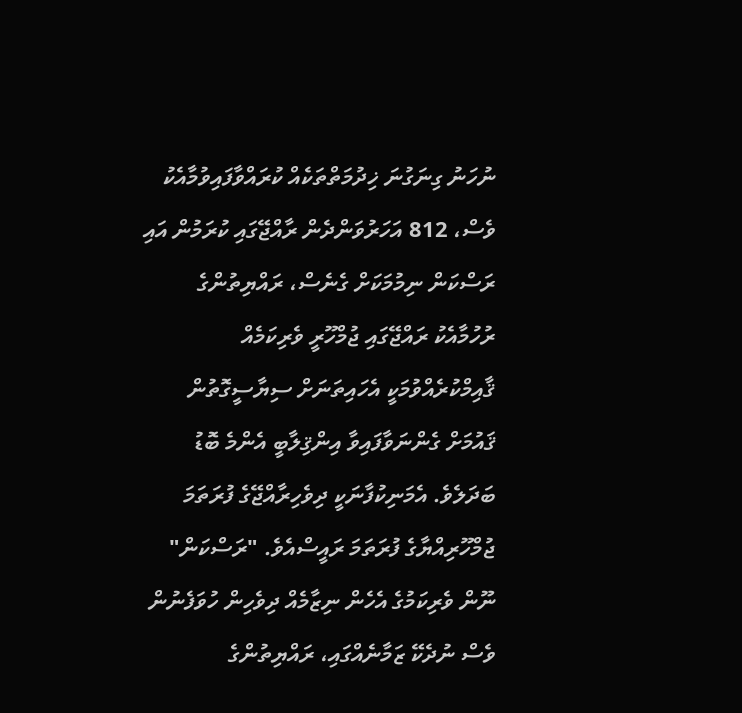ނުހަނު ގިނަގުނަ ޚިދުމަތްތަކެއް ކުރައްވާފައިވުމާއެކު ވެސް، 812 އަހަރުވަންދެން ރާއްޖޭގައި ކުރަމުން އައި ރަސްކަން ނިމުމަކަށް ގެނެސް، ރައްޔިތުންގެ ރުހުމާއެކު ރައްޖޭގައި ޖުމްހޫރީ ވެރިކަމެއް ޤާއިމްކުރެއްވުމަކީ އެހައިތަނަށް ސިޔާސީގޮތުން ޤައުމަށް ގެންނަވާފައިވާ އިންޤިލާބީ އެންމެ ބޮޑު ބަދަލެވެ. އެމަނިކުފާނަކީ ދިވެހިރާއްޖޭގެ ފުރަތަމަ ޖުމްހޫރިއްޔާގެ ފުރަތަމަ ރައީސްއެވެ. "ރަސްކަން" ނޫން ވެރިކަމުގެ އެހެން ނިޒާމެއް ދިވެހިން ހުވަފެނުން ވެސް ނުދެކޭ ޒަމާނެއްގައި، ރައްޔިތުންގެ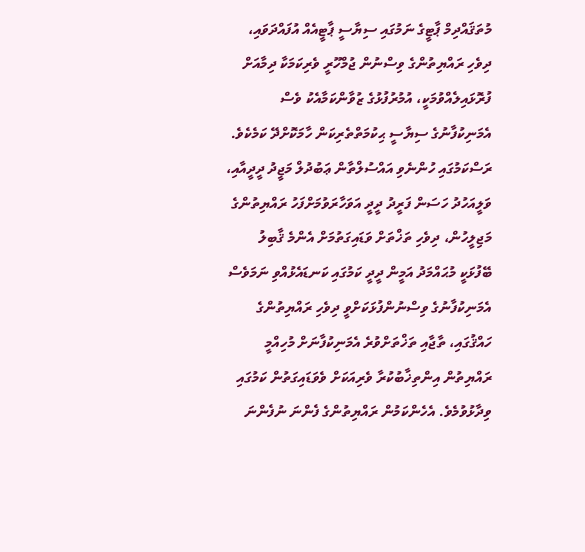މުތަޤައްދިމް ޕާޓީގެ ނަމުގައި ސިޔާސީ ޕާޓީއެއް އުފައްދަވައި، ދިވެހި ރައްޔިތުންގެ ވިސްނުން ޖުމްހޫރީ ވެރިކަމަކާ ދިމާއަށް ފުރޮޅައިލެއްވުމަކީ، އުމުރުފުޅުގެ ޒުވާންކަމާއެކު ވެސް އެމަނިކުފާނުގެ ސިޔާސީ ޙިކުމަތްތެރިކަން ހާމަކޮށްދޭ ކަމެކެވެ. ރަސްކަމުގައި ހުންނެވި އައްސުލްތާން ޢަބުދުލް މަޖީދު ދީދީއާއި، ވަލީއަހުދު ހަސަން ފަރީދު ދީދީ އަވަހާރަވުމަށްފަހު ރައްޔިތުންގެ މަޖިލީހުން، ދިވެހި ތަޚްތަށް ވަޑައިގަތުމަށް އެންމެ ޤާބިލު ބޭފުޅަކީ މުޙައްމަދު އަމީން ދީދީ ކަމުގައި ކަނޑައެޅުއްވި ނަމަވެސް އެމަނިކުފާނުގެ ވިސްނުންފުޅަކަށްވީ ދިވެހި ރައްޔިތުންގެ ހައްޤުގައި، ތާޖާއި ތަޚްތަށްވުރެ އެމަނިކުފާނަށް މުހިއްމީ ރައްޔިތުން އިންތިޚާބުކުރާ ވެރިއަކަށް ވެވަޑައިގަތުން ކަމުގައި ވިދާޅުވުމެވެ. އެހެންކަމުން ރައްޔިތުންގެ ފެންނަ ނުފެންނަ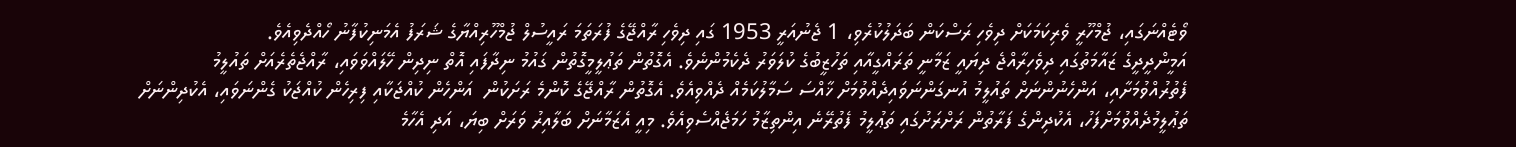ވޯޓެއްނަގައި، ޖުމްހޫރީ ވެރިކަމަކަށް ދިވެހި ރަސްކަން ބަދަލުކުރެވި، 1 ޖެނުއަރީ 1953 ގައި ދިވެހި ރާއްޖޭގެ ފުރަތަމަ ރައީސުލް ޖުމްހޫރިއްޔާގެ ޝަރަފު އެމަނިކުފާނު ހޯއްދެވިއެވެ.
އަމީންދީދީގެ ޒައާމަތުގައި ދިވެހިރާއްޖެ ދިޔައީ ޒަމާނީ ތަރައްގީއާއި ތަހުޒީބުގެ ކުލަވަރު ދެކެމުންނެވެ. އެގޮތުން ތަޢުލީމީގޮތުން ގައުމު ނިދާފައި އޮތް ނިދިން ހޭލައްވަވައި، ރާއްޖެތެރެއަށް ތައުލީމު ފެތުރުއްވުމަށާއި، އަންހެނުންނަށް ތައުލީމު އުނގަންނަވައިދެއްވުމަށް ޚާއްސަ ސަމާލުކަމެއް ދެއްވިއެވެ. އެގޮތުން ރާއްޖޭގެ ކޮންމެ ރަށަކުން  އަންހެން ކުއްޖަކާއި ފިރިހެން ކުއްޖަކު ގެންނަވައި، އެކުދިންނަށް ތަޢުލީމުދެއްވުމަށްފަހު، އެކުދިންގެ ފަރާތުން ރަށްރަށުގައި ތަޢުލީމު ފެތުރޭނެ އިންތިޒާމު ހަމަޖެއްސެވިއެވެ. މިއީ އެޒަމާނަށް ބަލާއިރު ވަރަށް ބިޔަ، އަދި އެހާމެ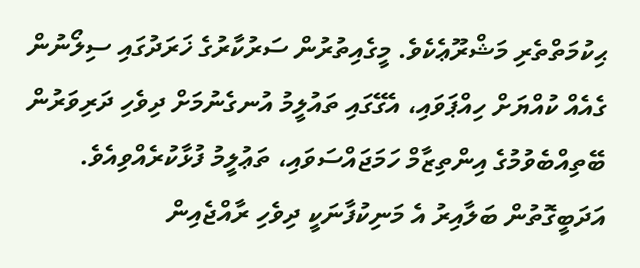ޙިކުމަތްތެރި މަޝްރޫޢެކެވެ. މީގެއިތުރުން ސަރުކާރުގެ ޚަރަދުގައި ސިލޯނުން ގެއެއް ކުއްޔަށް ހިއްޕަވައި، އެގޭގައި ތައުލީމު އުނގެނުމަށް ދިވެހި ދަރިވަރުން ބޭތިއްބެވުމުގެ އިންތިޒާމް ހަމަޖައްސަވައި، ތަޢުލީމު ފުޅާކުރެއްވިއެވެ.
އަދަބީގޮތުން ބަލާއިރު އެ މަނިކުފާނަކީ ދިވެހި ރާއްޖެއިން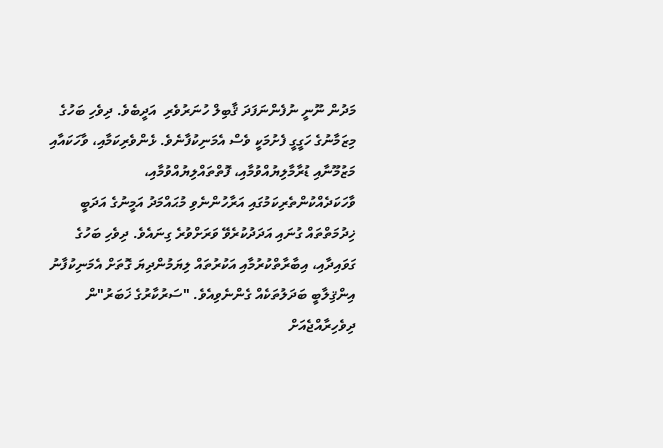މަދުން ނޫނީ ނުފެންނަފަދަ ޤާބިލް ހުނަރުވެރި  އަދީބެވެ. ދިވެހި ބަހުގެ މިޒަމާނުގެ ހަގީގީ ފެށުމަކީ ވެސް އެމަނިކުފާނެވެ. ޅެންވެރިކަމާއި، ވާހަކައާއި މަޒުމޫނާއި ޑުރާމާލިޔުއްވުމާއި، ފޮތްތައްލިޔުއްވުމާއި، ވާހަކަދެއްކުންތެރިކަމުގައި އަރާހުންނެވި މުޙައްމަދު އަމީނުގެ އަދަބީ ޚިދުމަތްތައް ގުނައި އަދަދުކުރެވޭ ވަރަށްވުރެ ގިނައެވެ. ދިވެހި ބަހުގެ ގަވައިދާއި، އިބާރާތްކުރުމާއި އަކުރުތައް ލިޔަމުންދިޔަ ގޮތަށް އެމަނިކުފާނު އިންޤިލާބީ ބަދަލުތަކެއް ގެންނެވިއެވެ. "ސަރުކާރުގެ ޚަބަރު"ން ދިވެހިރާއްޖެއަށް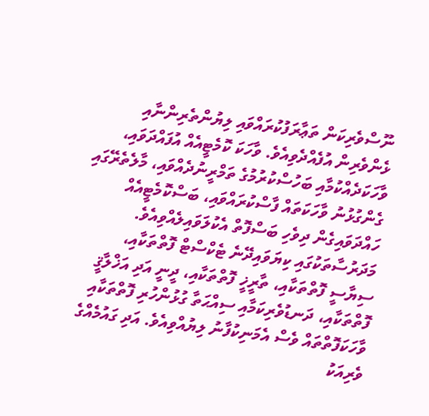ނޫސްވެރިކަން ތަޢާރަފުކުރައްވައި ލިޔުންތެރިންނާއި ޅެންވެރިން އުފެއްދެވިއެވެ. ވާހަކަ ކޮމެޓީއެއް އުފައްދަވައި، ވާހަކަދެއްކުމާއި ބަހުސްކުރުމުގެ ތަމްރީނުދެއްވައި، މާލެތެރޭގައި ގެންގުޅުނު ވާހަކަތައް ފާސްކުރައްވައި، ބަސްކޮމެޓީއެއް ހައްދަވައިގެން ދިވެހި ބަސްފޮތް އެކުލަވައިލެއްވިއެވެ. މަދަރުސާތަކުގައި ކިޔަވައިދޭނެ ޓެކްސްޓް ފޮތްތަކާއި، ސިޔާސީ ފޮތްތަކާއި، ތާރީޚީ ފޮތްތަކާއި، ދީނީ އަދި އަޚްލާޤީ ފޮތްތަކާއި، ދަނޑުވެރިކަމާއި ސިއްޙަތާ ގުޅުންހުރި ފޮތްތަކާއި ވާހަކަފޮތްތައް ވެސް އެމަނިކުފާނު ލިޔުއްވިއެވެ. އަދި ގައުމެއްގެ ވެރިއަކު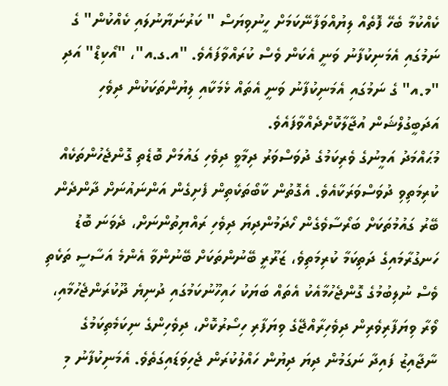ކެއްކުމާ ބެހޭ ފޮތެއް ލިޔުއްވަފާނޭކަމަށް ހީނުވިޔަސް " ކަރުނަޔާނުލައި ކެއްކުން" ގެ ނަމުގައި އެމަނިކުފާނު ވަނީ އެކަން ވެސް ކުރައްވާފައެވެ. "އ.ގ.އ"، "އޯކިޑް" އަދި "މ.އ" ގެ ނަމުގައި އެމަނިކުފާނު ވަނީ އެތައް ޅެމަކާއި ލިޔުންތަކަކުން ދިވެހި އަދަބީގުލްޝަން އުޖާލާކޮށްދެއްވާފައެވެ.
މުޙައްމަދު އަމީނުގެ ވެރިކަމުގެ ދުވަސްވަރު ދިމާވީ ދިވެހި ގައުމަށް ބޮޑެތި ގޮންޖެހުންތަކެއް ކުރިމަތިވި ދުވަސްވަރަކާއެވެ. އެގޮތުން ކާބޯތަކެތިން ފެށިގެން އަންނައުނަށް ދާންދެން ބޭރު ގައުމުތަކަށް ބަރޯސާވެގެން ހޯދަމުންދިޔަ ދިވެހި ރައްޔިތުންނަށް، ދެވަނަ ބޮޑު ހަނގުރާމައިގެ ދަތިކަމާ ކުރިމަތިވެ، ޒަރޫރީ ބޭނުންތަކަށް ބޭނުންވާ އެންމެ އަސާސީ ތަކެތި ވެސް ނުލިބުމުގެ ގޮންޖެހުމާއެކު އެތައް ބަޔަކު ހައިހޫނުކަމުގައި ދުނިޔެ ދޫކުރަންޖެހުމާއި، ވޯރާ ވިޔަފާރިވެރިން ދިވެހިރާއްޖޭގެ ވިޔަފާރި ހިސޯރުކޮށް، ދިވެހިންގެ ނިކަމެތިކަމުގެ ނާޖާއިޒު ފައިދާ ނަގަމުން ދިޔަ ދިޔުން ހައްލުކުރަން ޖެހިވަޑައިގަތެވެ. އެމަނިކުފާނު މި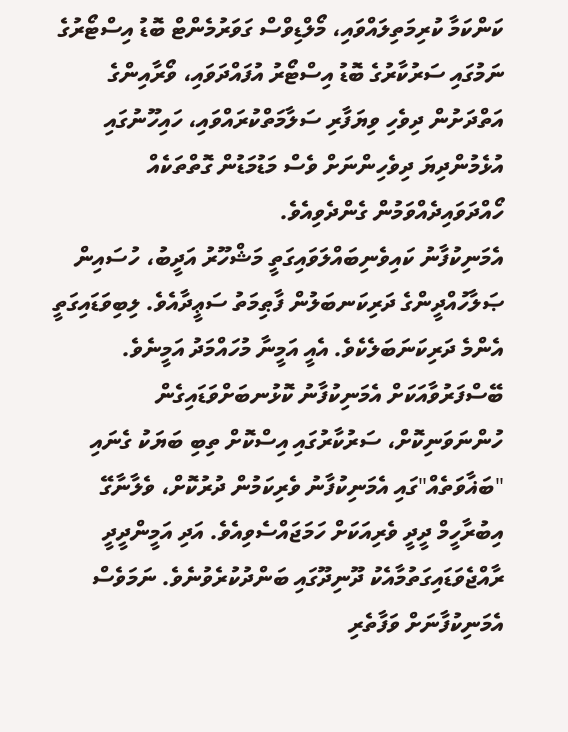ކަންކަމާ ކުރިމަތިލައްވައި، މޯލްޑިވްސް ގަވަރުމެންޓް ބޮޑު އިސްޓޯރުގެ ނަމުގައި ސަރުކާރުގެ ބޮޑު އިސްޓޯރު އުފައްދަވައި، ވޯރާއިންގެ އަތްދަށުން ދިވެހި ވިޔަފާރި ސަލާމަތްކުރައްވައި، ހައިހޫނުގައި އުޅެމުންދިޔަ ދިވެހިންނަށް ވެސް މަޑުމަޑުން ގޮތްތަކެއް ހޯއްދަވައިދެއްވަމުން ގެންދެވިއެވެ.
އެމަނިކުފާނު ކައިވެނިބައްލަވައިގަތީ މަޝްހޫރު އަދީބު، ހުސައިން ޞަލާހުއްދީންގެ ދަރިކަނބަލުން ފާޠިމަތު ސަޢީދާއެވެ. ލިބިވަޑައިގަތީ އެންމެ ދަރިކަނަބަލެކެވެ. އެއީ އަމީނާ މުހައްމަދު އަމީނެވެ. ބޭސްފަރުވާއަކަށް އެމަނިކުފާނު ކޮޅުނބަށްވަޑައިގެން ހުންނަވަނިކޮށް، ސަރުކާރުގައި އިސްކޮށް ތިބި ބަޔަކު ގެނައި "ބަޣާވަތެއް"ގައި އެމަނިކުފާނު ވެރިކަމުން ދުރުކޮށް، ވެލާނާގޭ އިބުރާހީމް ދީދީ ވެރިއަކަށް ހަމަޖައްސެވިއެވެ. އަދި އަމީންދީދީ ރާއްޖެވަޑައިގަތުމާއެކު ދޫނިދޫގައި ބަންދުކުރެވުނެވެ. ނަމަވެސް އެމަނިކުފާނަށް ވަފާތެރި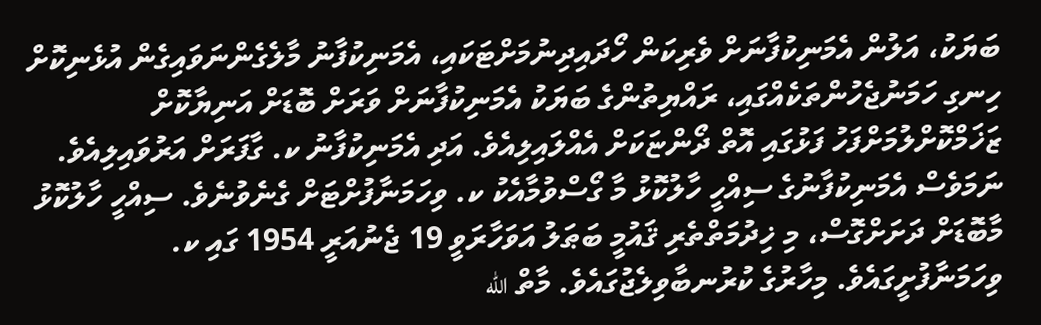ބަޔަކު، އަލުން އެމަނިކުފާނަށް ވެރިކަން ހޯދައިދިނުމަށްޓަކައި، އެމަނިކުފާނު މާލެގެންނަވައިގެން އުޅެނިކޮށް ހިނގި ހަމަނުޖެހުންތަކެއްގައި، ރައްޔިތުންގެ ބަޔަކު އެމަނިކުފާނަށް ވަރަށް ބޮޑަށް އަނިޔާކޮށް ޒަޚަމްކޮށްލުމަށްފަހު ފަޅުގައި އޮތް ދޯންޏަކަށް އެއްލައިލިއެވެ. އަދި އެމަނިކުފާނު ކ. ގާފަރަށް އަރުވައިލިއެވެ. ނަމަވެސް އެމަނިކުފާނުގެ ސިއްހީ ހާލުކޮޅު މާ ގޯސްވުމާއެކު ކ. ވިހަމަނާފުށްޓަށް ގެނެވުނެވެ. ސިއްހީ ހާލުކޮޅު މާބޮޑަށް ދަށަށްގޮސް، މި ޚިދުމަތްތެރި ޤައުމީ ބަޠަލު އަވަހާރަވީ 19 ޖެނުއަރީ 1954 ގައި ކ. ވިހަމަނާފުށީގައެވެ. މިހާރުގެ ކުރުނބާވިލެޖުގައެވެ. މާތް الله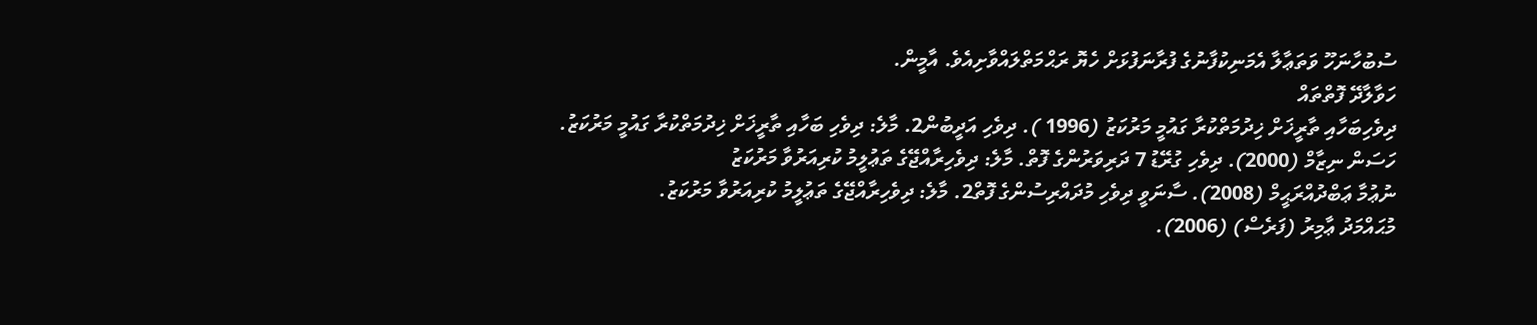ސުބުހާނަހޫ ވަތަޢާލާ އެމަނިކުފާނުގެ ފުރާނަފުޅަށް ހެޔޮ ރަޙްމަތްލައްވާށިއެވެ. އާމީން.
ހަވާލާދޭ ފޮތްތައް
ދިވެހިބަހާއި ތާރީޚަށް ޚިދުމަތްކުރާ ގައުމީ މަރުކަޒު (1996 ). ދިވެހި އަދީބުން2. މާލެ: ދިވެހި ބަހާއި ތާރީޚަށް ޚިދުމަތްކުރާ ގައުމީ މަރުކަޒު.
ހަސަން ނިޒާމް (2000). ދިވެހި ގުރޭޑު 7 ދަރިވަރުންގެ ފޮތް. މާލެ: ދިވެހިރާއްޖޭގެ ތަޢުލީމު ކުރިއަރުވާ މަރުކަޒު
ނުޢުމާ ޢަބްދުއްރަޙީމް (2008). ސާނަވީ ދިވެހި މުދައްރިސުންގެ ފޮތް2. މާލެ: ދިވެހިރާއްޖޭގެ ތަޢުލީމު ކުރިއަރުވާ މަރުކަޒު.
މުޙައްމަދު ޢާމިރު (ފަރެސް) (2006).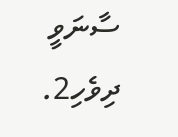ސާނަވީ ދިވެހި2.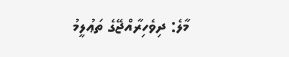މާލެ: ދިވެހިރާއްޖޭގެ ތަޢުލީމު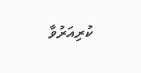ކުރިއަރުވާ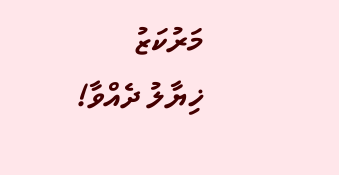މަރުކަޒު
ޚިޔާލު ދެއްވާ!